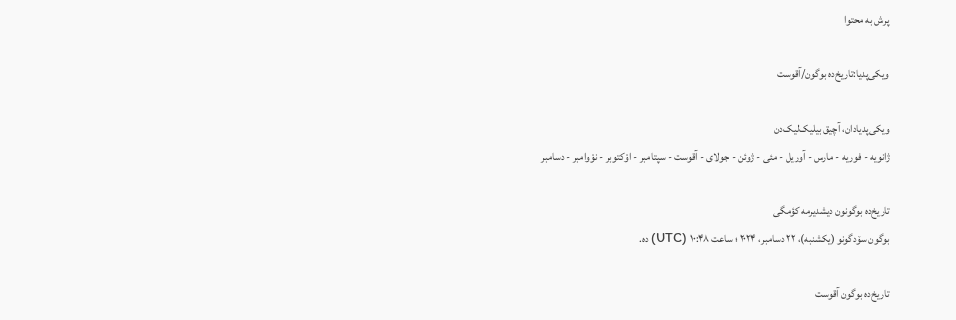پرش به محتوا

ویکی‌پدیا:تاریخ‌ده بوگون/آقوست

ویکی‌پدیادان، آچیق بیلیک‌لیک‌دن
ژانویه - فوریه - مارس - آوریل - مئی - ژوئن - جولای - آقوست - سپتامبر - اوْکتوبر - نوْوامبر - دسامبر

تاریخ‌ده بوگونون دیشدیرمه کؤمگی
بوگون سۆدگونو (یکشنبه)، ۲۲ دسامبر، ۲۰۲۴ ؛ ساعت ۱۰:۴۸ (UTC) ده.

تاریخ‌ده بوگون آقوست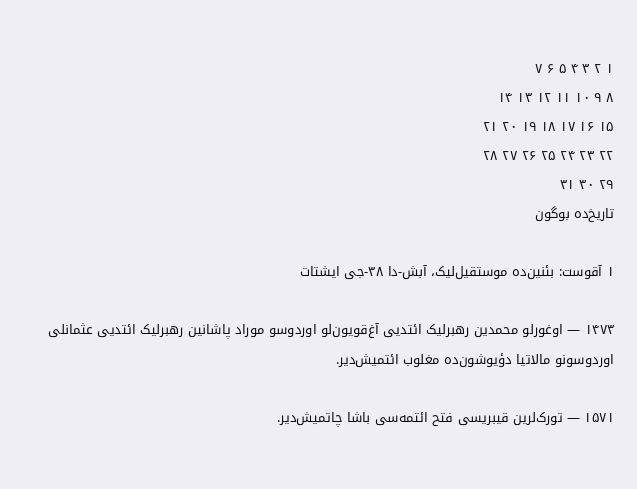۱ ۲ ۳ ۴ ۵ ۶ ۷
۸ ۹ ۱۰ ۱۱ ۱۲ ۱۳ ۱۴
۱۵ ۱۶ ۱۷ ۱۸ ۱۹ ۲۰ ۲۱
۲۲ ۲۳ ۲۴ ۲۵ ۲۶ ۲۷ ۲۸
۲۹ ۳۰ ۳۱
تاریخ‌ده بوگون

۱ آقوست: بئنین‌ده موستقیل‌لیک، آبش-دا ۳۸-جی ایشتات

۱۴۷۳ — اوغورلو محمدین رهبرلیک ائتدیی آغ‌قویون‌لو اوردوسو موراد پاشانین رهبرلیک ائتدیی عثمانلی اوردوسونو مالاتیا دؤیوشون‌ده مغلوب ائتمیش‌دیر.

۱۵۷۱ — تورک‌لرین قیبریسی فتح ائتمه‌سی باشا چاتمیش‌دیر.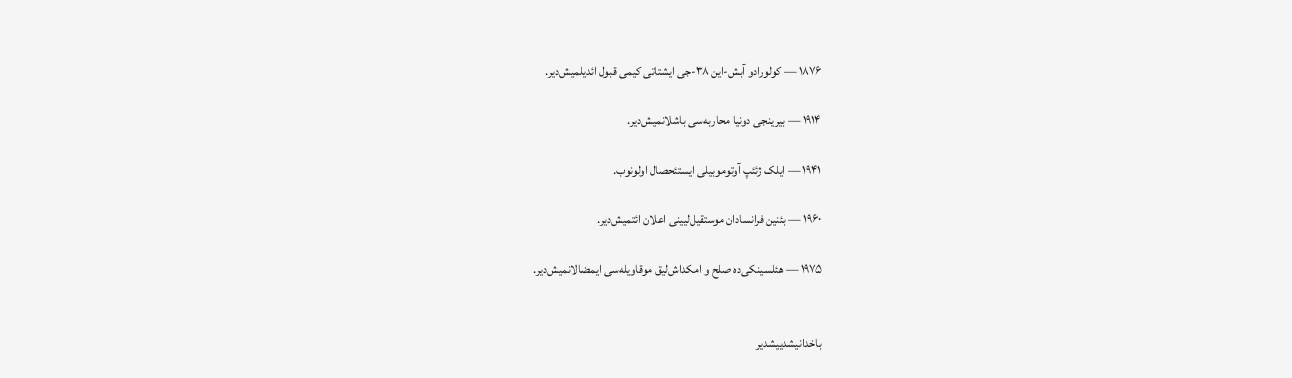۱۸۷۶ — کولورادو آبش-این ۳۸-جی ایشتاتی کیمی قبول ائدیلمیش‌دیر.

۱۹۱۴ — بیرینجی دونیا محاربه‌سی باشلانمیش‌دیر.

۱۹۴۱ — ایلک ژئئپ آوتوموبیلی ایستئحصال اولونوب.

۱۹۶۰ — بئنین فرانسادان موستقیل‌لیینی اعلان ائتمیش‌دیر.

۱۹۷۵ — هئلسینکی‌ده صلح و امکداش‌لیق موقاویله‌سی ایمضالانمیش‌دیر.


باخدانیشدییشدیر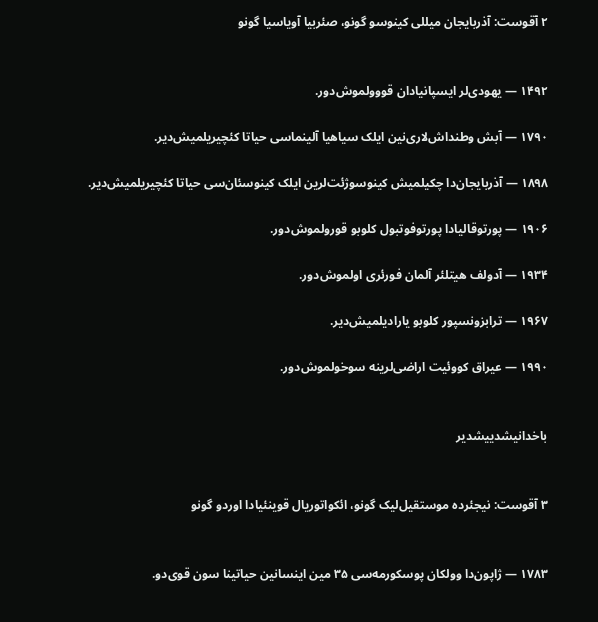۲ آقوست: آذربایجان میللی کینوسو گونو، صئربیا آویاسیا گونو


۱۴۹۲ — یهودی‌لر ایسپانیادان قووولموش‌دور.

۱۷۹۰ — آبش وطنداش‌لاری‌نین ایلک سیاهیا آلینماسی حیاتا کئچیریلمیش‌دیر.

۱۸۹۸ — آذربایجان‌دا چکیلمیش کینوسوژئت‌لرین ایلک کینوسئان‌سی حیاتا کئچیریلمیش‌دیر.

۱۹۰۶ — پورتوقالیادا پورتوفوتبول کلوبو قورولموش‌دور.

۱۹۳۴ — آدولف هیتلئر آلمان فورئری اولموش‌دور.

۱۹۶۷ — ترابزونسپور کلوبو یارادیلمیش‌دیر.

۱۹۹۰ — عیراق کووئیت اراضی‌لرینه سوخولموش‌دور.


باخدانیشدییشدیر


۳ آقوست: نیجئرده موستقیل‌لیک گونو، ائکواتوریال قوینئیادا اوردو گونو


۱۷۸۳ — ژاپون‌دا وولکان پوسکورمه‌سی ۳۵ مین اینسانین حیاتینا سون قوی‌دو.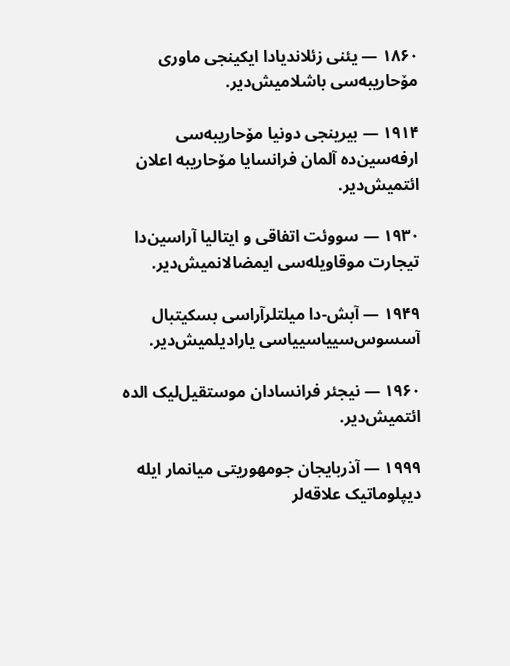۱۸۶۰ — یئنی زئلاندیادا ایکینجی ماوری مۆحاریبه‌سی باشلامیش‌دیر.

۱۹۱۴ — بیرینجی دونیا مۆحاریبه‌سی ارفه‌سین‌ده آلمان فرانسایا مۆحاریبه اعلان ائتمیش‌دیر.

۱۹۳۰ — سووئت اتفاقی و ایتالیا آراسین‌دا تیجارت موقاویله‌سی ایمضالانمیش‌دیر.

۱۹۴۹ — آبش-دا میلتلرآراسی بسکیتبال آسسوس‌سییاسییاسی یارادیلمیش‌دیر.

۱۹۶۰ — نیجئر فرانسادان موستقیل‌لیک الده ائتمیش‌دیر.

۱۹۹۹ — آذربایجان جومهوریتی میانمار ایله دیپلوماتیک علاقه‌لر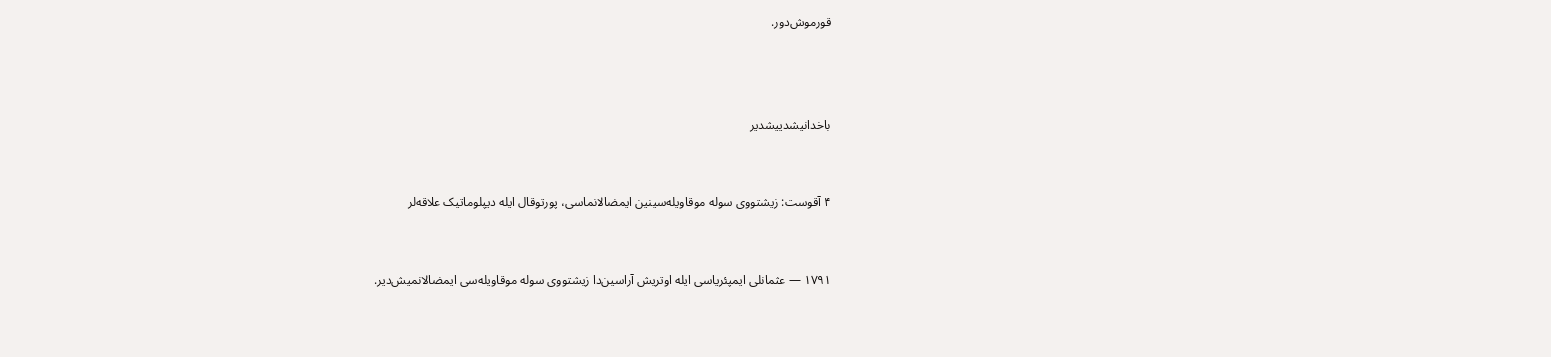قورموش‌دور.



باخدانیشدییشدیر


۴ آقوست: زیشتووی سوله موقاویله‌سینین ایمضالانماسی، پورتوقال ایله دیپلوماتیک علاقه‌لر


۱۷۹۱ — عثمانلی ایمپئریاسی ایله اوتریش آراسین‌دا زیشتووی سوله موقاویله‌سی ایمضالانمیش‌دیر.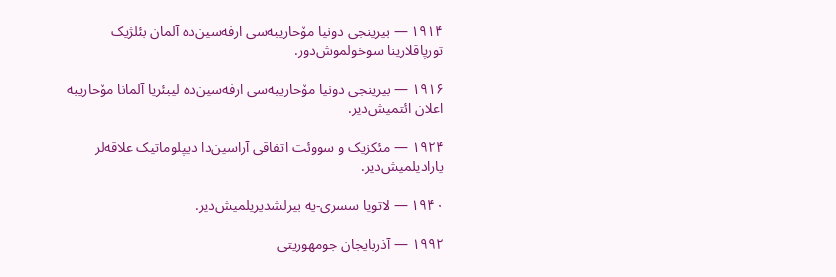۱۹۱۴ — بیرینجی دونیا مۆحاریبه‌سی ارفه‌سین‌ده آلمان بئلژیک تورپاقلارینا سوخولموش‌دور.

۱۹۱۶ — بیرینجی دونیا مۆحاریبه‌سی ارفه‌سین‌ده لیبئریا آلمانا مۆحاریبه اعلان ائتمیش‌دیر.

۱۹۲۴ — مئکزیک و سووئت اتفاقی آراسین‌دا دیپلوماتیک علاقه‌لر یارادیلمیش‌دیر.

۱۹۴۰ — لاتویا سسری-یه بیرلشدیریلمیش‌دیر.

۱۹۹۲ — آذربایجان جومهوریتی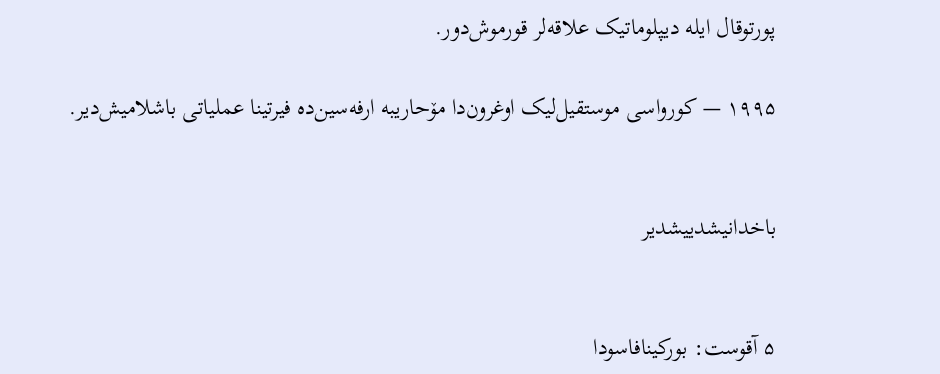پورتوقال ایله دیپلوماتیک علاقه‌لر قورموش‌دور.

۱۹۹۵ — کورواسی موستقیل‌لیک اوغرون‌دا مۆحاریبه ارفه‌سین‌ده فیرتینا عملیاتی باشلامیش‌دیر.


باخدانیشدییشدیر


۵ آقوست: بورکینافاسودا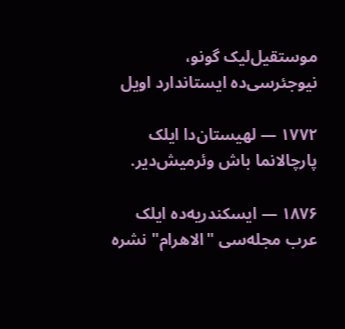موستقیل‌لیک گونو، نیوجئرسی‌ده ایستاندارد اویل

۱۷۷۲ — لهیستان‌دا ایلک پارچالانما باش وئرمیش‌دیر.

۱۸۷۶ — ایسکندریه‌ده ایلک عرب مجله‌سی "الاهرام" نشره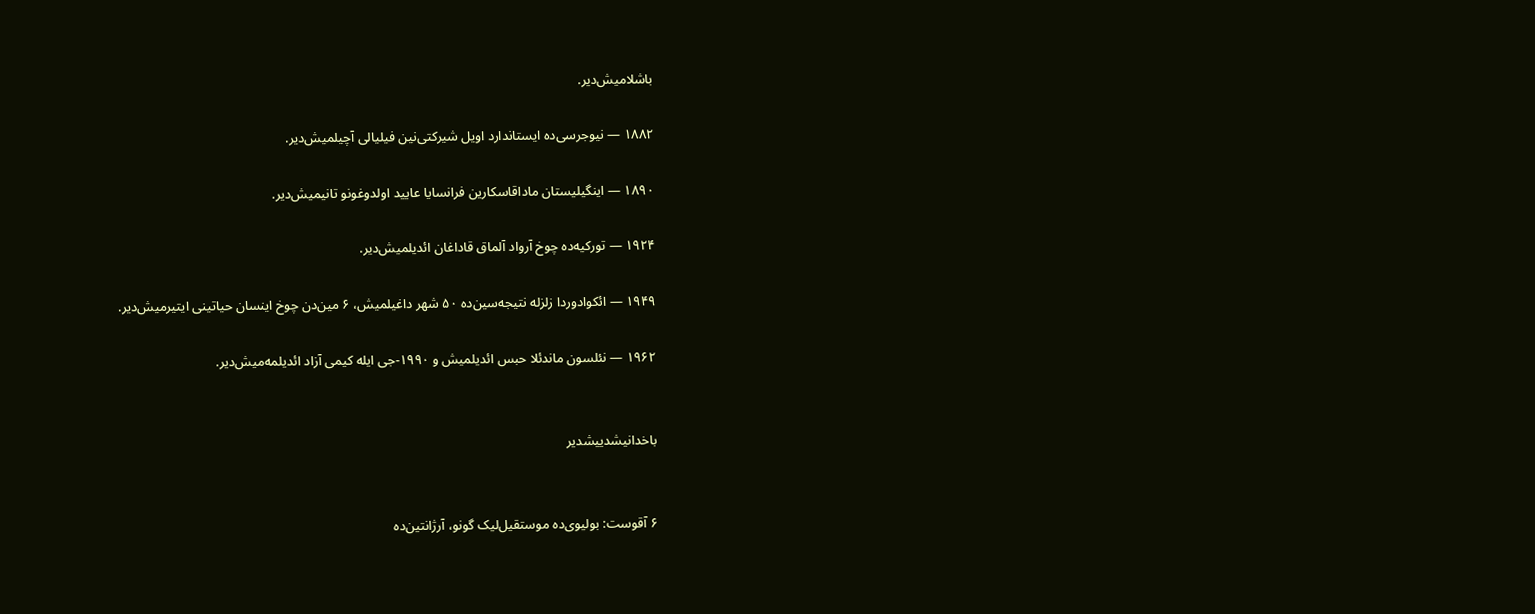باشلامیش‌دیر.

۱۸۸۲ — نیوجرسی‌ده ایستاندارد اویل شیرکتی‌نین فیلیالی آچیلمیش‌دیر.

۱۸۹۰ — اینگیلیستان ماداقاسکارین فرانسایا عایید اولدوغونو تانیمیش‌دیر.

۱۹۲۴ — تورکیه‌ده چوخ آرواد آلماق قاداغان ائدیلمیش‌دیر.

۱۹۴۹ — ائکوادوردا زلزله نتیجه‌سین‌ده ۵۰ شهر داغیلمیش، ۶ مین‌دن چوخ اینسان حیاتینی ایتیرمیش‌دیر.

۱۹۶۲ — نئلسون ماندئلا حبس ائدیلمیش و ۱۹۹۰-جی ایله کیمی آزاد ائدیلمه‌میش‌دیر.


باخدانیشدییشدیر


۶ آقوست: بولیوی‌ده موستقیل‌لیک گونو، آرژانتین‌ده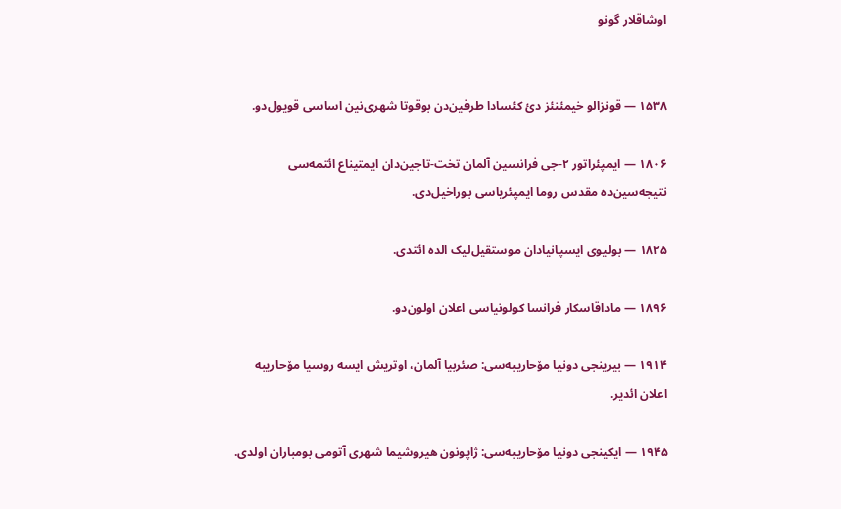اوشاقلار گونو


۱۵۳۸ — قونزالو خیمئنئز دئ کئسادا طرفین‌دن بوقوتا شهری‌نین اساسی قویول‌دو.

۱۸۰۶ — ایمپئراتور ۲-جی فرانسین آلمان تخت-تاجین‌دان ایمتیناع ائتمه‌سی نتیجه‌سین‌ده مقدس روما ایمپئریاسی بوراخیل‌دی.

۱۸۲۵ — بولیوی ایسپانیادان موستقیل‌لیک الده ائتدی.

۱۸۹۶ — ماداقاسکار فرانسا کولونیاسی اعلان اولون‌دو.

۱۹۱۴ — بیرینجی دونیا مۆحاریبه‌سی: صئربیا آلمان، اوتریش ایسه روسیا مۆحاریبه اعلان ائدیر.

۱۹۴۵ — ایکینجی دونیا مۆحاریبه‌سی: ژاپونون هیروشیما شهری آتومی بومباران اولدی.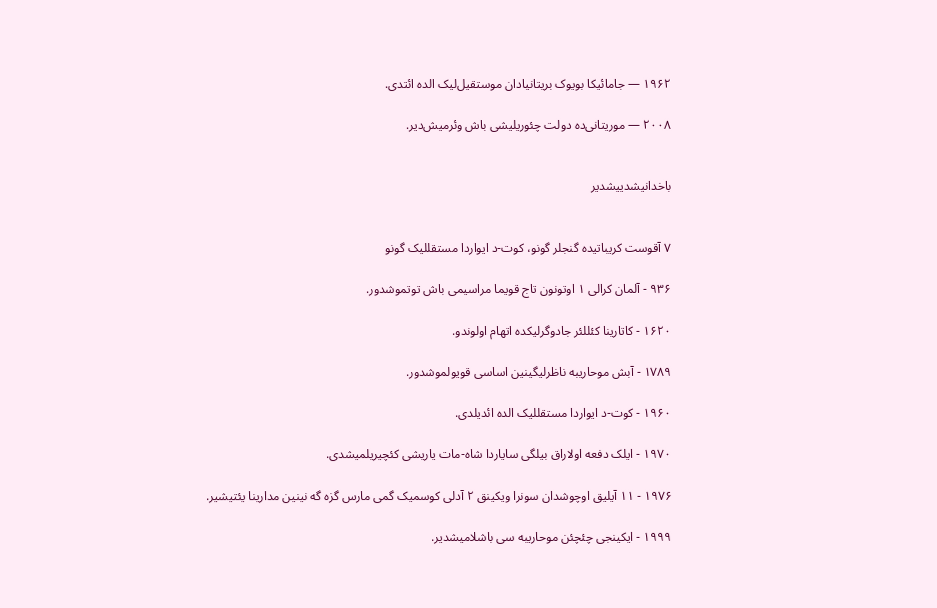۱۹۶۲ — جامائیکا بویوک بریتانیادان موستقیل‌لیک الده ائتدی.

۲۰۰۸ — موریتانی‌ده دولت چئوریلیشی باش وئرمیش‌دیر.


باخدانیشدییشدیر


۷ آقوست کریباتیده گنجلر گونو، کوت-د ایواردا مستقللیک گونو

۹۳۶ - آلمان کرالی ۱ اوتونون تاج قویما مراسیمی باش توتموشدور.

۱۶۲۰ - کاتارینا کئللئر جادوگرلیکده اتهام اولوندو.

۱۷۸۹ - آبش موحاریبه ناظرلیگینین اساسی قویولموشدور.

۱۹۶۰ - کوت-د ایواردا مستقللیک الده ائدیلدی.

۱۹۷۰ - ایلک دفعه اولاراق بیلگی سایاردا شاه-مات یاریشی کئچیریلمیشدی.

۱۹۷۶ - ۱۱ آیلیق اوچوشدان سونرا ویکینق ۲ آدلی کوسمیک گمی مارس گزه گه نینین مدارینا یئتیشیر.

۱۹۹۹ - ایکینجی چئچئن موحاریبه سی باشلامیشدیر.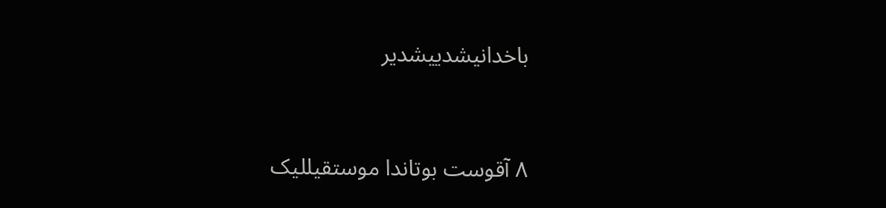باخدانیشدییشدیر


۸ آقوست بوتاندا موستقیللیک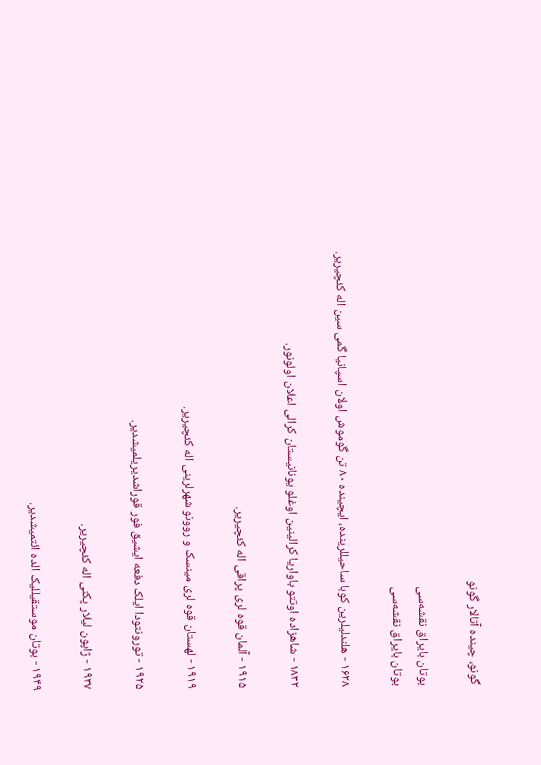گونو، چینده آتالار گونو

بوتان بایراق نقشه‌سی
بوتان بایراق نقشه‌سی

۱۶۲۸ - هلندلیلرین کوبا ساحیللرینده، ایچینده ۸۰ تن گوموش اولان اسپانیا گمی سین اله کئچیریر.

۱۸۳۲ - شاهزاده اوتتو باواریا کرالینین اوغلو یونانیستان کرالی اعلان اولونور.

۱۹۱۵ - آلمان قوه لری پراقی اله کئچیریر.

۱۹۱۹ - لهستان قوه لری مینسک و روونو شهرلرینی اله کئچیریر.

۱۹۲۵ - تورونتودا ایلک دفعه ایشیق فور قوراشدیریلمیشدیر.

۱۹۳۷ - ژاپون لیلار پکنی اله کئچیریر.

۱۹۴۹ - بوتان موستقیللیک الده ائتمیشدیر.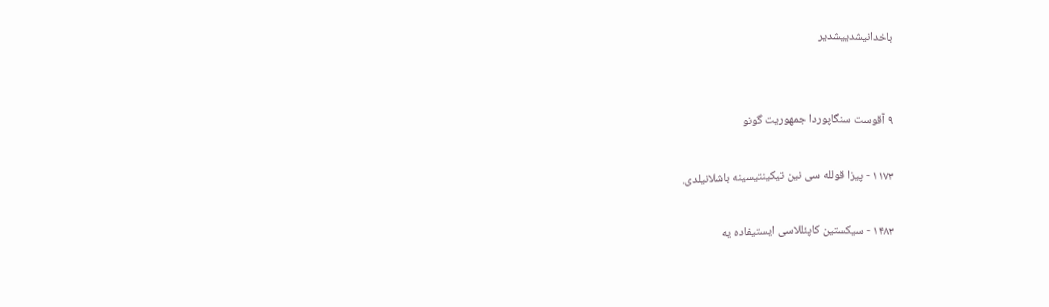باخدانیشدییشدیر


۹ آقوست سنگاپوردا جمهوریت گونو

۱۱۷۳ - پیزا قولله سی نین تیکینتیسینه باشلانیلدی.

۱۴۸۳ - سیکستین کاپئللاسی ایستیفاده یه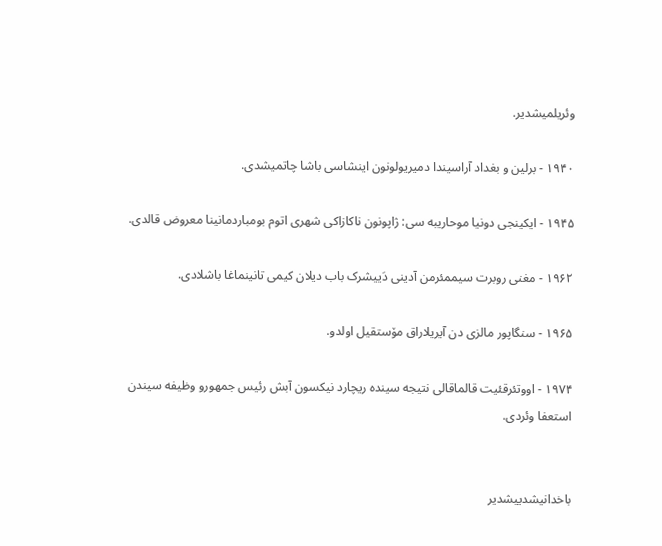وئریلمیشدیر.

۱۹۴۰ - برلین و بغداد آراسیندا دمیریولونون اینشاسی باشا چاتمیشدی.

۱۹۴۵ - ایکینجی دونیا موحاریبه سی: ژاپونون ناکازاکی شهری اتوم بومباردمانینا معروض قالدی.

۱۹۶۲ - مغنی روبرت سیممئرمن آدینی دَییشرک باب دیلان کیمی تانینماغا باشلادی.

۱۹۶۵ - سنگاپور مالزی دن آیریلاراق مۆستقیل اولدو.

۱۹۷۴ - اووتئرقئیت قالماقالی نتیجه سینده ریچارد نیکسون آبش رئیس جمهورو وظیفه سیندن استعفا وئردی.


باخدانیشدییشدیر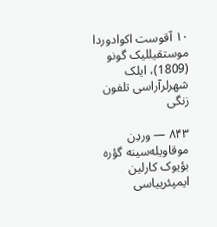۱۰ آقوست اکوادوردا موستقیللیک گونو (1809)، ایلک شهرلرآراسی تلفون زنگی

۸۴۳ — وردِن موقاویله‌سینه گؤره بؤيوک کارلین ایمپئریياسی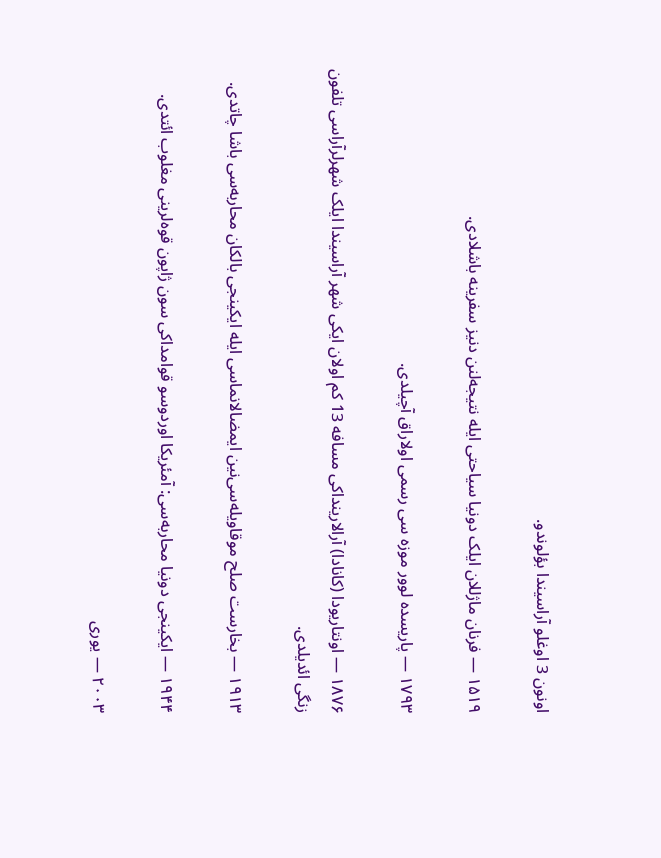اونون 3 اوغلو آراسیندا بؤلوندو.

۱۵۱۹ — فرنان ماژللان ایلک دونيا سياحتی ایله نتیجه‌لنن دنیز سفرینه باشلادی.

۱۷۹۳ — پاریسده لوور موزه سی رسمی اولاراق آچیلدی.

۱۸۷۶ — اونتاریودا (کانادا) آرالارینداکی مسافه 13 کم اولان ایکی شهر آراسیندا ایلک شهرلرآراسی تلفون زنگی ائدیلدی.

۱۹۱۳ — بخارست صلح موقاویله‌سی‌نین ایمضالانماسی ایله ایکینجی بالکان محاربه‌‌سی باشا چاتدی.

۱۹۴۴ — ایکینجی دونيا محاربه‌‌سی: آمئریکا اوردوسو قوامداکی سون ژاپون قوه‌لرینی مغلوب ائتدی.

۲۰۰۳ — يوری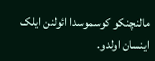مالنچنکو کوسموسدا ائولنن ایلک اینسان اولدو.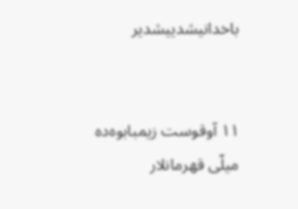باخدانیشدییشدیر


۱۱ آوقوست زیمبابوه‌ده میلّی قهرمانلار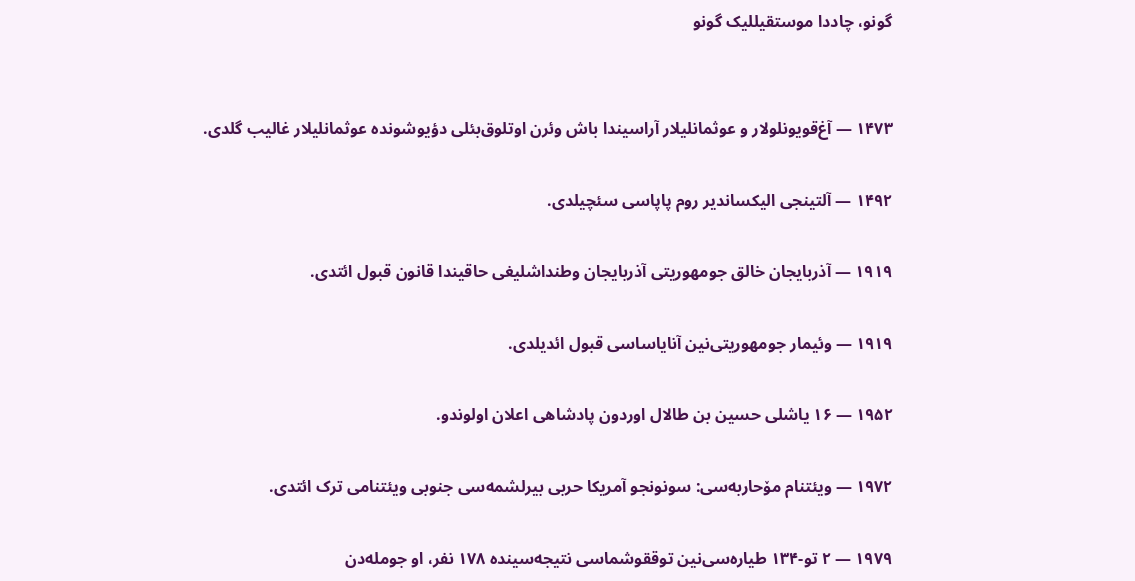گونو، چاددا موستقیللیک گونو


۱۴۷۳ — آغ‌قويونلولار و عوثمانلیلار آراسیندا باش وئرن اوتلوق‌بئلی دؤيوشونده عوثمانلیلار غالیب گلدی.

۱۴۹۲ — آلتینجی الیکساندیر روم پاپاسی سئچیلدی.

۱۹۱۹ — آذربایجان خالق جومهوریتی آذربایجان وطنداشلیغی حاقیندا قانون قبول ائتدی.

۱۹۱۹ — وئيمار جومهوریتی‌نین آنایاساسی قبول ائدیلدی.

۱۹۵۲ — ۱۶ ياشلی حسین بن طالال اوردون پادشاهی اعلان اولوندو.

۱۹۷۲ — ويئتنام مۆحاربه‌‌سی: سونونجو آمریکا حربی بیرلشمه‌سی جنوبی ويئتنامی ترک ائتدی.

۱۹۷۹ — ۲ تو-۱۳۴ طياره‌سی‌نین توققوشماسی نتیجه‌سینده ۱۷۸ نفر، او جومله‌‌دن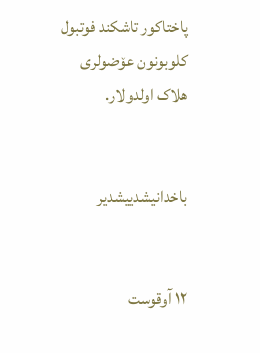پاختاکور تاشکند فوتبول کلوبونون عۆضولری هلاک اولدولار.


باخدانیشدییشدیر


۱۲ آوقوست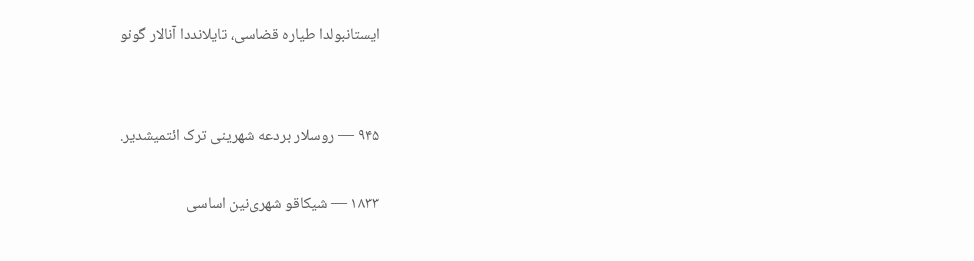ایستانبولدا طياره قضاسی، تایلانددا آنالار گونو


۹۴۵ — روسلار بردعه شهرینی ترک ائتمیشدیر.

۱۸۳۳ — شیکاقو شهری‌نین اساسی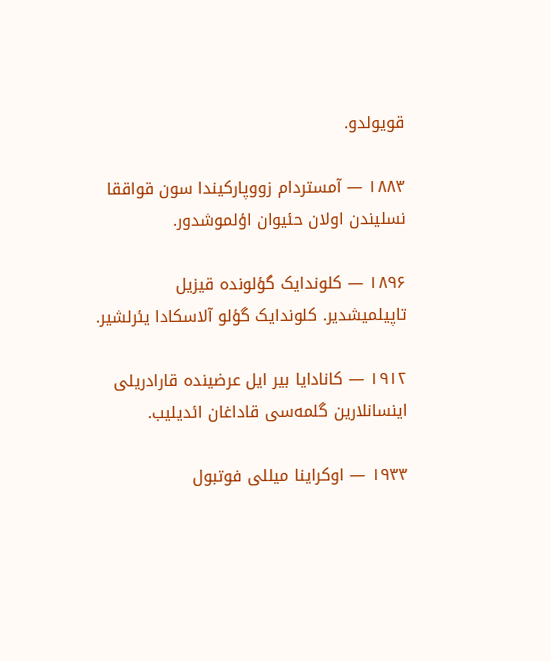قويولدو.

۱۸۸۳ — آمستردام زووپارکیندا سون قواققا نسلیندن اولان حئیوان اؤلموشدور.

۱۸۹۶ — کلوندايک گؤلونده قیزیل تاپیلمیشدیر. کلوندايک گؤلو آلاسکادا يئرلشیر.

۱۹۱۲ — کانادايا بیر ایل عرضینده قارادریلی اینسانلارین گلمه‌سی قاداغان ائدیلیب.

۱۹۳۳ — اوکراينا میللی فوتبول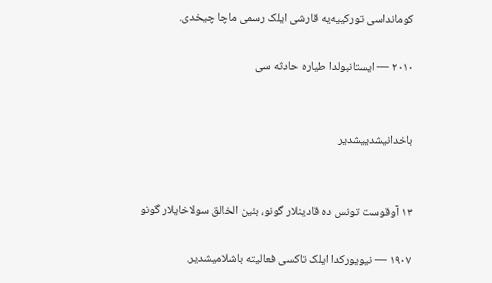کومانداسی تورکیيه‌يه قارشی ایلک رسمی ماچا چیخدی.

۲۰۱۰ — ایستانبولدا طياره حادثه سی


باخدانیشدییشدیر


۱۳ آوقوست تونس ده قادینلار گونو، بئين الخالق سولاخايلار گونو

۱۹۰۷ — نيويورکدا ایلک تاکسی فعالیته باشلامیشدیر.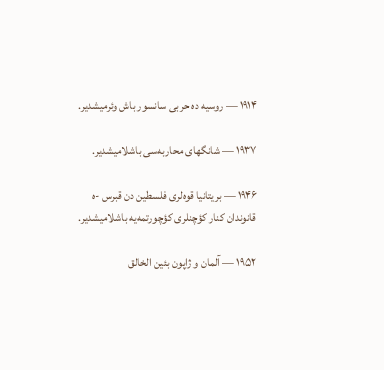۱۹۱۴ — روسیه ده حربی سانسور باش وئرمیشدیر.

۱۹۳۷ — شانگهای محاربه‌‌سی باشلامیشدیر.

۱۹۴۶ — بریتانيا قوه‌لری فلسطین دن قبرس -ه قانوندان کنار کؤچنلری کؤچورتمه‌يه باشلامیشدیر.

۱۹۵۲ — آلمان و ژاپون بئين الخالق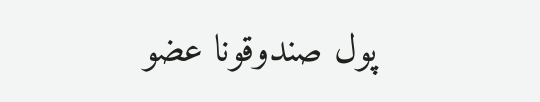پول صندوقونا عضو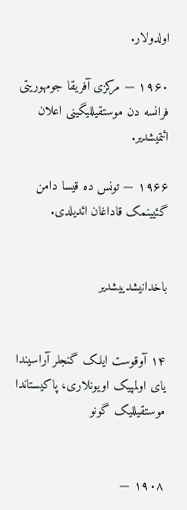اولدولار.

۱۹۶۰ — مرکزی آفریقا جومهوریتی فرانسه دن موستقیللیگینی اعلان ائتمیشدیر.

۱۹۶۶ — تونس ده قیسا دامن گئيینمک قاداغان ائدیلدی.


باخدانیشدییشدیر


۱۴ آوقوست ایلک گنجلر آراسیندا یای اولمپیک اویونلاری، پاکیستاندا موستقیللیک گونو


۱۹۰۸ —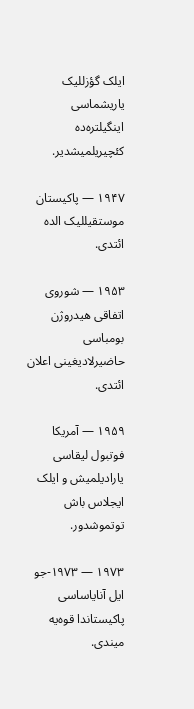ایلک گؤزللیک یاریشماسی اینگیلتره‌ده کئچیریلمیشدیر.

۱۹۴۷ — پاکیستان موستقیللیک الده ائتدی.

۱۹۵۳ — شوروی اتفاقی هیدروژن بومباسی حاضیرلادیغینی اعلان ائتدی.

۱۹۵۹ — آمریکا فوتبول لیقاسی یارادیلمیش و ایلک ایجلاس باش توتموشدور.

۱۹۷۳ — ۱۹۷۳-جو ایل آنایاساسی پاکیستاندا قوه‌یه میندی.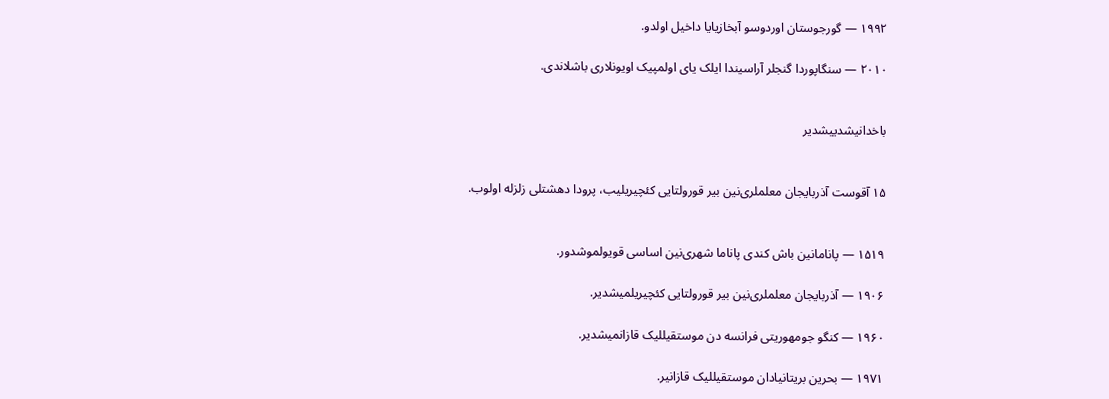۱۹۹۲ — گورجوستان اوردوسو آبخازیایا داخیل اولدو.

۲۰۱۰ — سنگاپوردا گنجلر آراسیندا ایلک یای اولمپیک اویونلاری باشلاندی.


باخدانیشدییشدیر


۱۵ آقوست آذربایجان معلملری‌نین بیر قورولتايی کئچیریلیب، پرودا دهشتلی زلزله‌‌ اولوب.


۱۵۱۹ — پانامانین باش کندی پاناما شهری‌نین اساسی قويولموشدور.

۱۹۰۶ — آذربایجان معلملری‌نین بیر قورولتايی کئچیریلمیشدیر.

۱۹۶۰ — کنگو جومهوریتی‌ فرانسه دن موستقیللیک قازانمیشدیر.

۱۹۷۱ — بحرين بریتانیادان موستقیللیک قازانیر.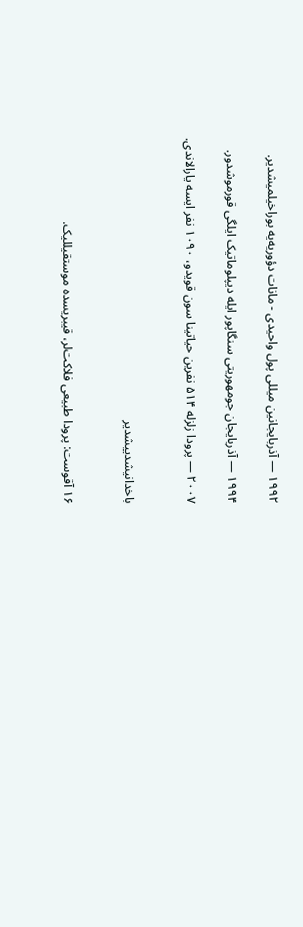۱۹۹۲ — آذربایجانین میللی پول واحیدی - مانات دؤوریه‌يه بوراخیلمیشدیر.

۱۹۹۴ — آذربایجان جومهوریتی‌ سنگاپور ایله دیپلوماتیک ایلگی قورموشدور.

۲۰۰۷ — پرودا زلزله‌‌ ۵۱۴ نفرین حیاتینا سون قويدو، ۱۰۹۰ نفر ایسه يارالاندی.


باخدانیشدییشدیر


۱۶ آقوست: پرودا طبیعی فلاکت‌لر، قیبریسده موستقیللیک.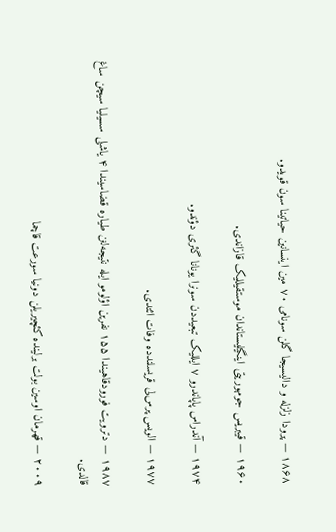۱۸۶۸ — پرودا زلزله و دالیسیجا گلن سونامی ۷۰ مین اینسانین حیاتینا سون قویدو.

۱۹۶۰ — قیبریس جومهوریتی اینگیلیستاندان موستقیللیک قازاندی.

۱۹۷۴ — آندراس پاپاندرو ۷ ایللیک تبعیددن سونرا یونانا گئری دؤندو.

۱۹۷۷ — الویس پرس‌لی قریسلندده وفات ائتدی.

۱۹۸۷ — دترویت فورودقاهیندا ۱۵۵ نفرین اؤلومو ایله نتیجه‌لنن طیاره قضاسیندا ۴ یاشلی سسیلیا سیچن ساغ قالدی.

۲۰۰۹ — قهرمان اوسین بولت برلینده کئچیریلن دونیا سورعت قاچما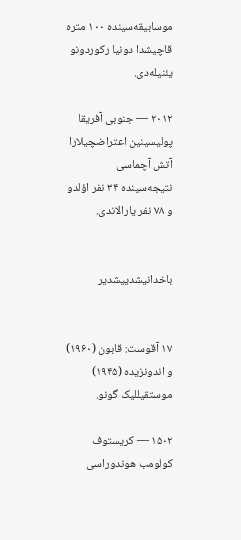موسابیقه‌سینده ۱۰۰ متره قاچیشدا دونیا رکوردونو یئنیله‌دی.

۲۰۱۲ — جنوبی آفریقا پولیسینین اعتراضچیلارا آتش آچماسی نتیجه‌سینده ۳۴ نفر اؤلدو و ۷۸ نفر یارالاندی.


باخدانیشدییشدیر


۱۷ آقوست: قابون (۱۹۶۰) و اندونزیده (۱۹۴۵) موستقیللیک گونو.

۱۵۰۲ — کریستوف کولومب هوندوراسی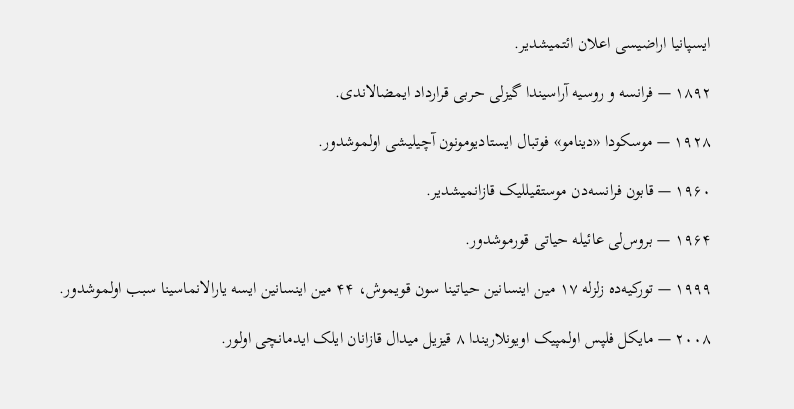ایسپانیا اراضیسی اعلان ائتمیشدیر.

۱۸۹۲ — فرانسه و روسیه آراسیندا گیزلی حربی قرارداد ایمضالاندی.

۱۹۲۸ — موسکودا «دینامو» فوتبال ایستادیومونون آچیلیشی اولموشدور.

۱۹۶۰ — قابون فرانسه‌دن موستقیللیک قازانمیشدیر.

۱۹۶۴ — بروس‌لی عائیله حیاتی قورموشدور.

۱۹۹۹ — تورکیه‌ده زلزله ۱۷ مین اینسانین حیاتینا سون قویموش، ۴۴ مین اینسانین ایسه یارالانماسینا سبب اولموشدور.

۲۰۰۸ — مایکل فلپس اولمپیک اویونلاریندا ۸ قیزیل میدال قازانان ایلک ایدمانچی اولور.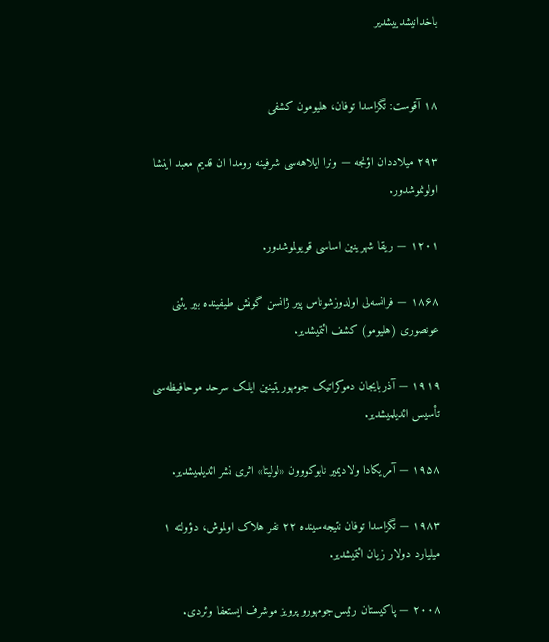باخدانیشدییشدیر


۱۸ آقوست: تگزاسدا توفان، هلیومون کشفی

۲۹۳ میلاددان اؤنجه — ونرا ایلاهه‌سی شرفینه رومدا ان قدیم معبد اینشا اولونموشدور.

۱۲۰۱ — ریقا شهرینین اساسی قویولموشدور.

۱۸۶۸ — فرانسه‌لی اولدوزشوناس پیر ژانسن گونش طیفینده بیر یئنی عونصوری (هلیومو) کشف ائتمیشدیر.

۱۹۱۹ — آذربایجان دموکراتیک جومهوریتینین ایلک سرحد موحافیظه‌سی تأسیس ائدیلمیشدیر.

۱۹۵۸ — آمریکادا ولادیمیر نابوکووون «لولیتا» اثری نشر ائدیلمیشدیر.

۱۹۸۳ — تگزاسدا توفان نتیجه‌سینده ۲۲ نفر هلاک اولموش، دؤولته ۱ میلیارد دولار زیان ائتمیشدیر.

۲۰۰۸ — پاکیستان رئیس‌جومهورو پرویز موشرف ایستعفا وئردی.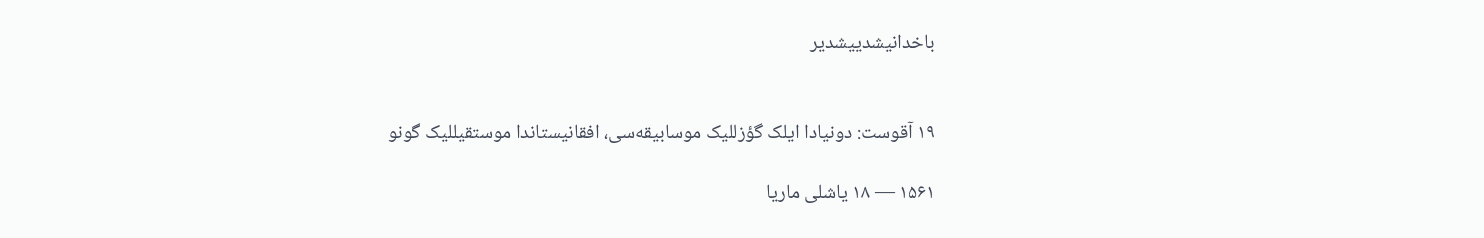باخدانیشدییشدیر


۱۹ آقوست: دونیادا ایلک گؤزللیک موسابیقه‌سی، افقانیستاندا موستقیللیک گونو

۱۵۶۱ — ۱۸ یاشلی ماریا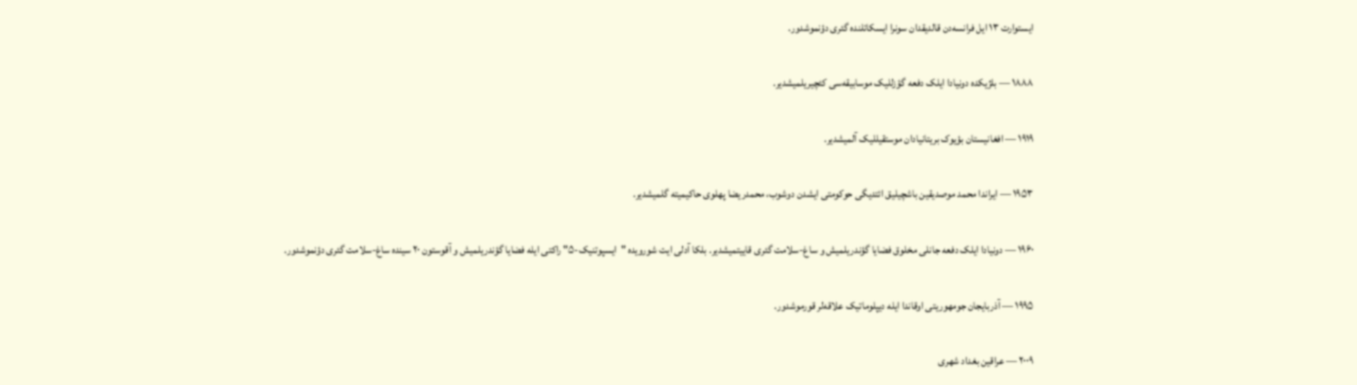ایستوارت ۱۳ ایل فرانسه‌دن قالدیقدان سونرا ایسکاتلنده گئری دؤنموشدور.

۱۸۸۸ — بلژیکده دونیادا ایلک دفعه گؤزللیک موسابیقه‌سی کئچیریلمیشدیر.

۱۹۱۹ — افغانیستان بؤیوک بریتانیادان موستقیللیک آلمیشدیر.

۱۹۵۳ — ایراندا محمد موصدیقین باشچیلیق ائتدیگی حوکومتی ایشدن دوشوب، محمدریضا پهلوی حاکیمیته گلمیشدیر.

۱۹۶۰ — دونیادا ایلک دفعه جانلی مخلوق فضایا گؤندریلمیش و ساغ-سلامت گئری قاییتمیشدیر. بلکا آدلی ایت شورویده "ایسپوتنیک-۵" راکتی ایله فضایا گؤندریلمیش و آقوستون ۲۰ سینده ساغ-سلامت گئری دؤنموشدور.

۱۹۹۵ — آذربایجان جومهوریتی اوقاندا ایله دیپلوماتیک علاقه‌لر قورموشدور.

۲۰۰۹ — عراقین بغداد شهری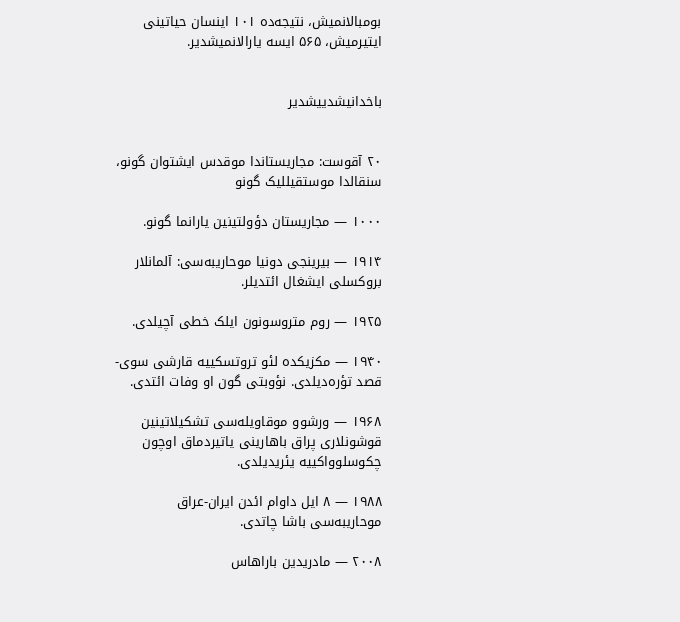بومبالانمیش، نتیجه‌ده ۱۰۱ اینسان حیاتینی ایتیرمیش، ۵۶۵ ایسه یارالانمیشدیر.


باخدانیشدییشدیر


۲۰ آقوست: مجاریستاندا موقدس ایشتوان گونو، سنقالدا موستقیللیک گونو

۱۰۰۰ — مجاریستان دؤولتینین یارانما گونو.

۱۹۱۴ — بیرینجی دونیا موحاریبه‌سی: آلمانلار بروکسلی ایشغال ائتدیلر.

۱۹۲۵ — روم متروسونون ایلک خطی آچیلدی.

۱۹۴۰ — مکزیکده لئو تروتسکییه قارشی سوی-قصد تؤره‌دیلدی. نؤوبتی گون او وفات ائتدی.

۱۹۶۸ — ورشوو موقاویله‌سی تشکیلاتینین قوشونلاری پراق باهارینی یاتیردماق اوچون چکوسلوواکییه یئریدیلدی.

۱۹۸۸ — ۸ ایل داوام ائد‌ن ایران-عراق موحاریبه‌سی باشا چاتدی.

۲۰۰۸ — مادریدین باراهاس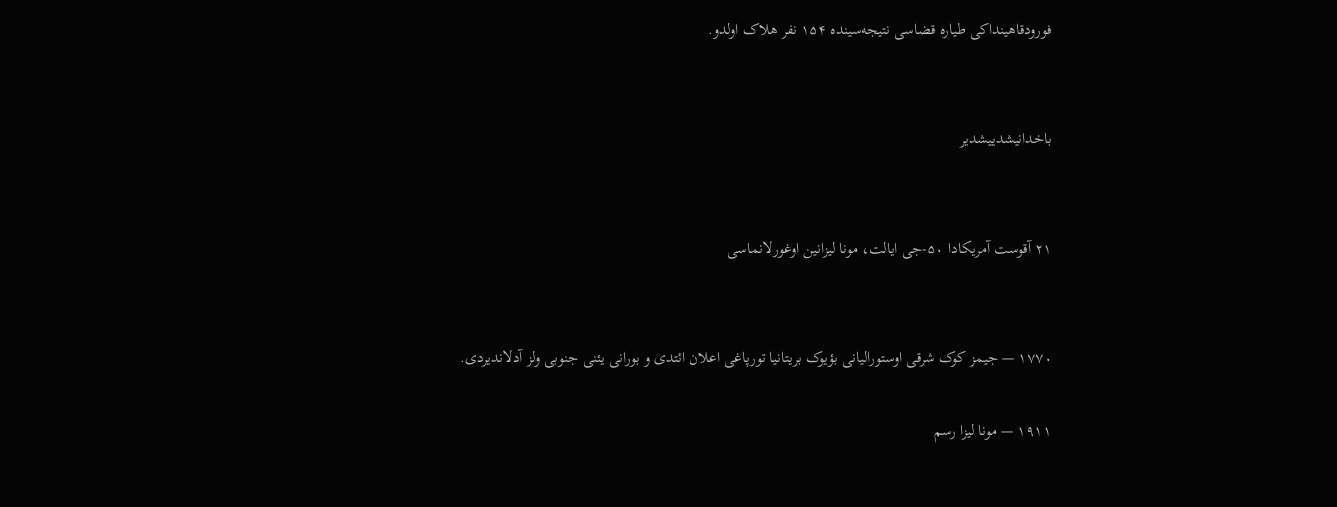فورودقاهینداکی طیاره قضاسی نتیجه‌سینده ۱۵۴ نفر هلاک اولدو.


باخدانیشدییشدیر


۲۱ آقوست آمریکادا ۵۰-جی ایالت، مونا لیزانین اوغورلانماسی


۱۷۷۰ — جیمز کوک شرقی اوستورالیانی بؤیوک بریتانیا تورپاغی اعلان ائتدی و بورانی یئنی جنوبی ولز آدلاندیردی.

۱۹۱۱ — مونا لیزا رسم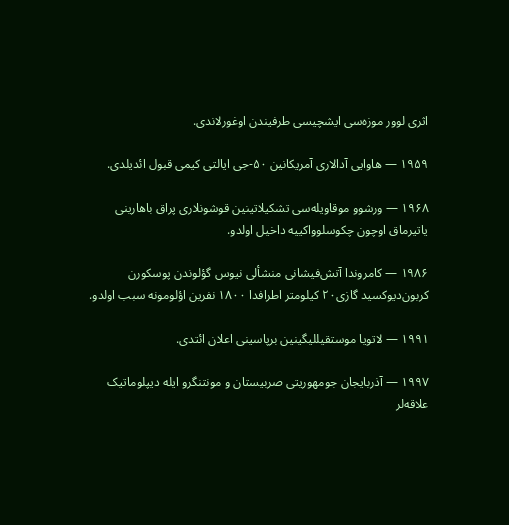اثری لوور موزه‌سی ایشچیسی طرفیندن اوغورلاندی.

۱۹۵۹ — هاوایی آدالاری آمریکانین ۵۰-جی ایالتی کیمی قبول ائدیلدی.

۱۹۶۸ — ورشوو موقاویله‌سی تشکیلاتینین قوشونلاری پراق باهارینی یاتیرماق اوچون چکوسلوواکییه داخیل اولدو.

۱۹۸۶ — کامروندا آتش‌فیشانی منشأ‌لی نیوس گؤلوندن پوسکورن کربون‌دیوکسید گازی۲۰ کیلومتر اطرافدا ۱۸۰۰ نفرین اؤلومونه سبب اولدو.

۱۹۹۱ — لاتویا موستقیللیگینین برپاسینی اعلان ائتدی.

۱۹۹۷ — آذربایجان جومهوریتی صربیستان و مونتنگرو ایله دیپلوماتیک علاقه‌‌لر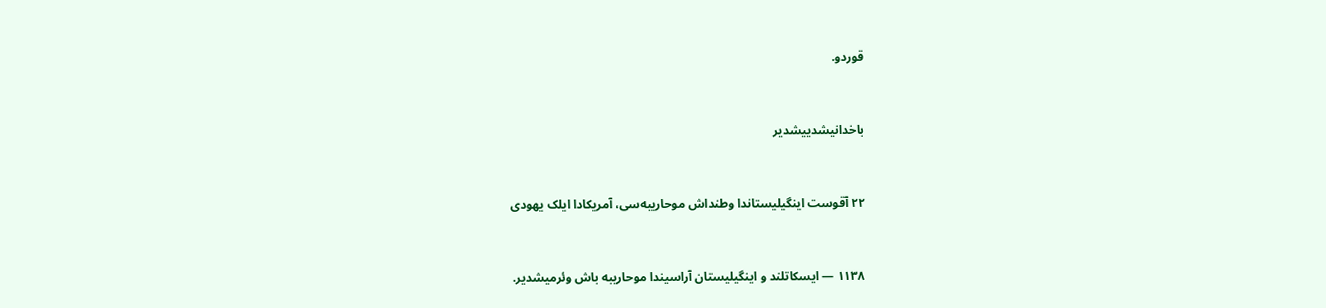قوردو.


باخدانیشدییشدیر


۲۲ آقوست اینگیلیستاندا وطنداش موحاریبه‌‌سی، آمریکادا ایلک یهودی


۱۱۳۸ — ایسکاتلند و اینگیلیستان آراسیندا موحاریبه باش وئرمیشدیر.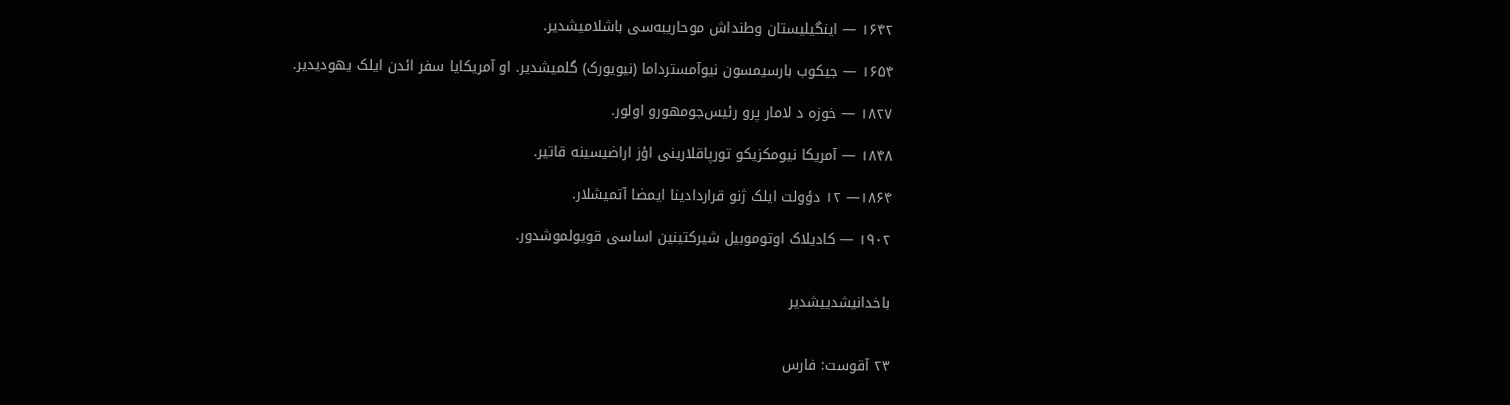۱۶۴۲ — اینگیلیستان وطنداش موحاریبه‌‌سی باشلامیشدیر.

۱۶۵۴ — جيکوب بارسیمسون نيوآمسترداما (نيويورک) گلمیشدیر. او آمریکايا سفر ائدن ایلک یهودیدیر.

۱۸۲۷ — خوزه د لامار پرو رئیس‌جومهورو اولور.

۱۸۴۸ — آمریکا نيومکزیکو تورپاقلارینی اؤز اراضیسینه قاتیر.

۱۸۶۴— ۱۲ دؤولت ایلک ژنو قراردادینا ایمضا آتمیشلار.

۱۹۰۲ — کادیلاک اوتوموبیل شیرکتینین اساسی قويولموشدور.


باخدانیشدییشدیر


۲۳ آقوست: فارس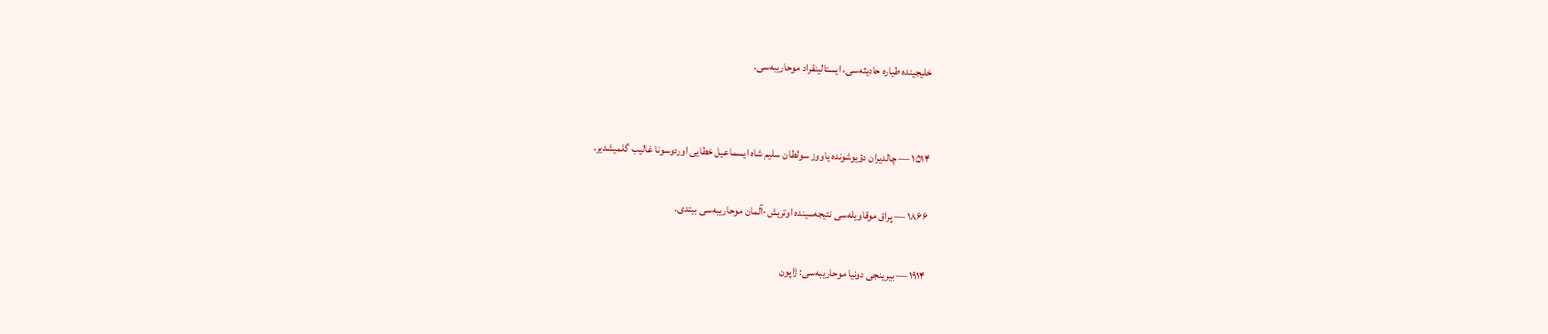خلیجینده طياره حادیثه‌سی، ایستالینقراد موحاریبه‌‌سی.


۱۵۱۴ — چالدیران دؤيوشونده ياووز سولطان سلیم شاه ایسماعیل خطایی اوردوسونا غالیب گلمیشدیر.

۱۸۶۶ — پراق موقاویله‌سی نتیجه‌سینده اوتریش-آلمان موحاریبه‌‌سی بیتدی.

۱۹۱۴ — بیرینجی دونيا موحاریبه‌‌سی: ژاپون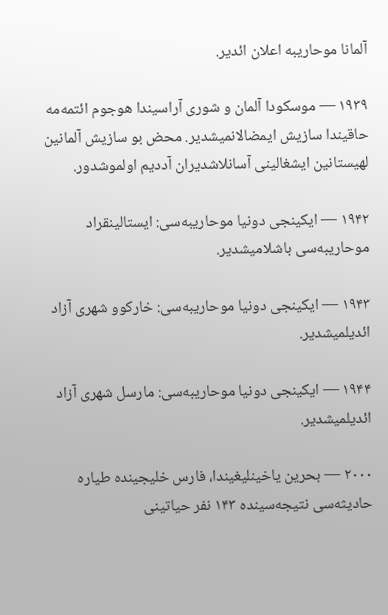آلمانا موحاریبه‌‌ اعلان ائدیر.

۱۹۳۹ — موسکودا آلمان و شوری آراسیندا هوجوم ائتمه‌مه حاقیندا سازیش ایمضالانمیشدیر. محض بو سازیش آلمانین لهیستانین ایشغالینی آسانلاشدیران آددیم اولموشدور.

۱۹۴۲ — ایکینجی دونيا موحاریبه‌‌سی: ایستالینقراد موحاریبه‌‌سی باشلامیشدیر.

۱۹۴۳ — ایکینجی دونيا موحاریبه‌‌سی: خارکوو شهری آزاد ائدیلمیشدیر.

۱۹۴۴ — ایکینجی دونيا موحاریبه‌‌سی: مارسل شهری آزاد ائدیلمیشدیر.

۲۰۰۰ — بحرين ياخینلیغیندا، فارس خلیجینده طياره حادیثه‌سی نتیجه‌سینده ۱۴۳ نفر حیاتینی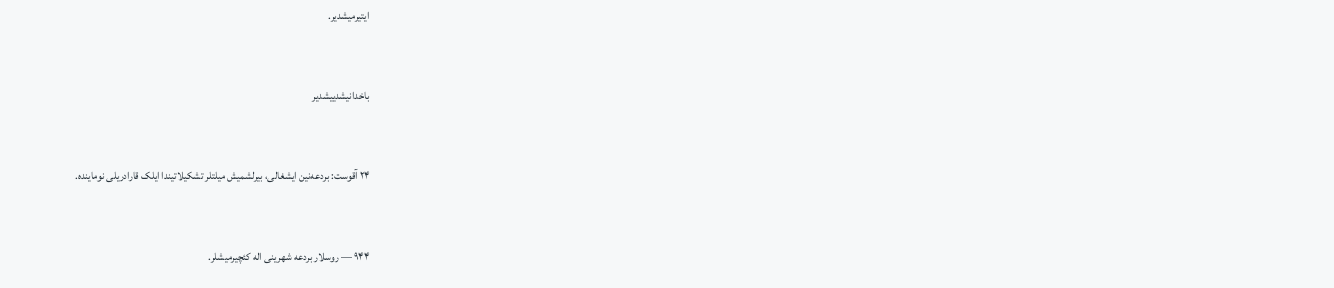ایتیرمیشدیر.


باخدانیشدییشدیر


۲۴ آقوست: بردعه‌نین ایشغالی، بیرلشمیش میلتلر تشکیلاتیندا ایلک قارادریلی نوماینده‌‌.


۹۴۴ — روسلار بردعه شهرینی اله کئچیرمیشلر.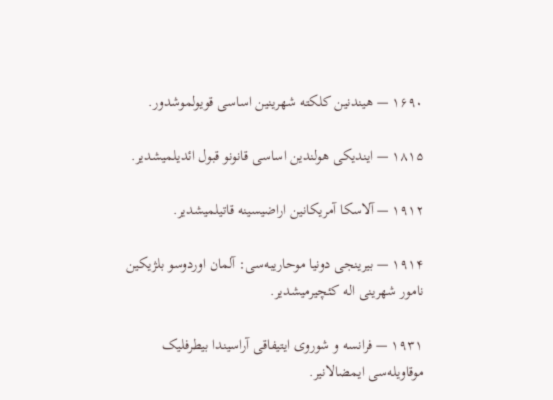۱۶۹۰ — هیندنین کلکته شهرینین اساسی قويولموشدور.

۱۸۱۵ — ایندیکی هولندین اساسی قانونو قبول ائدیلمیشدیر.

۱۹۱۲ — آلاسکا آمریکانین اراضیسینه قاتیلمیشدیر.

۱۹۱۴ — بیرینجی دونيا موحاریبه‌‌سی: آلمان اوردوسو بلژیکین نامور شهرینی اله کئچیرمیشدیر.

۱۹۳۱ — فرانسه و شوروی ایتیفاقی آراسیندا بیطرفلیک موقاویله‌سی ایمضالانیر.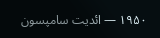۱۹۵۰ — ائدیت سامپسون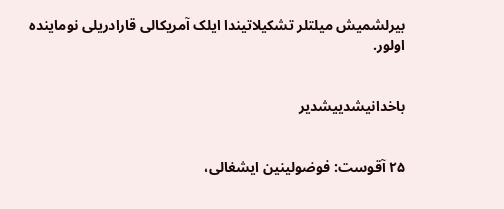بیرلشمیش میلتلر تشکیلاتیندا ایلک آمریکالی قارادریلی نوماینده‌‌ اولور.


باخدانیشدییشدیر


۲۵ آقوست: فوضولینین ایشغالی،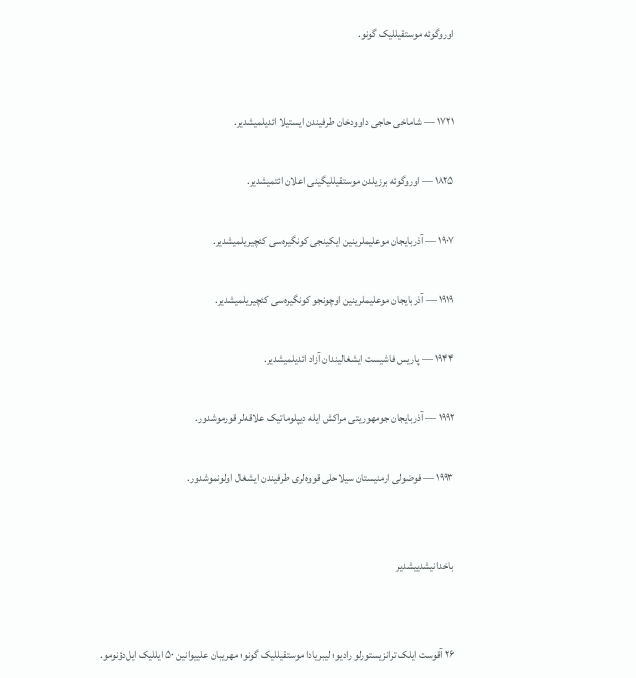اوروگوئه موستقیللیک گونو.


۱۷۲۱ — شاماخی حاجی داوودخان طرفیندن ایستیلا ائدیلمیشدیر.

۱۸۲۵ — اوروگوئه برزیلدن موستقیللیگینی اعلان ائتمیشدیر.

۱۹۰۷ — آذربایجان موعلیملرینین ایکینجی کونگیره‌سی کئچیریلمیشدیر.

۱۹۱۹ — آذربایجان موعلیملرینین اوچونجو کونگیره‌سی کئچیریلمیشدیر.

۱۹۴۴ — پاریس فاشیست ایشغالیندان آزاد ائدیلمیشدیر.

۱۹۹۲ — آذربایجان جومهوریتی مراکش ایله دیپلوماتیک علاقه‌‌لر قورموشدور.

۱۹۹۳ — فوضولی ارمنیستان سیلاحلی قووه‌لری طرفیندن ایشغال اولونموشدور.


باخدانیشدییشدیر


۲۶ آقوست ایلک ترانزیستورلو رادیو؛ لیبريادا موستقیللیک گونو؛ مهریبان علییوانین ۵۰ ایللیک ایل‌دؤنومو.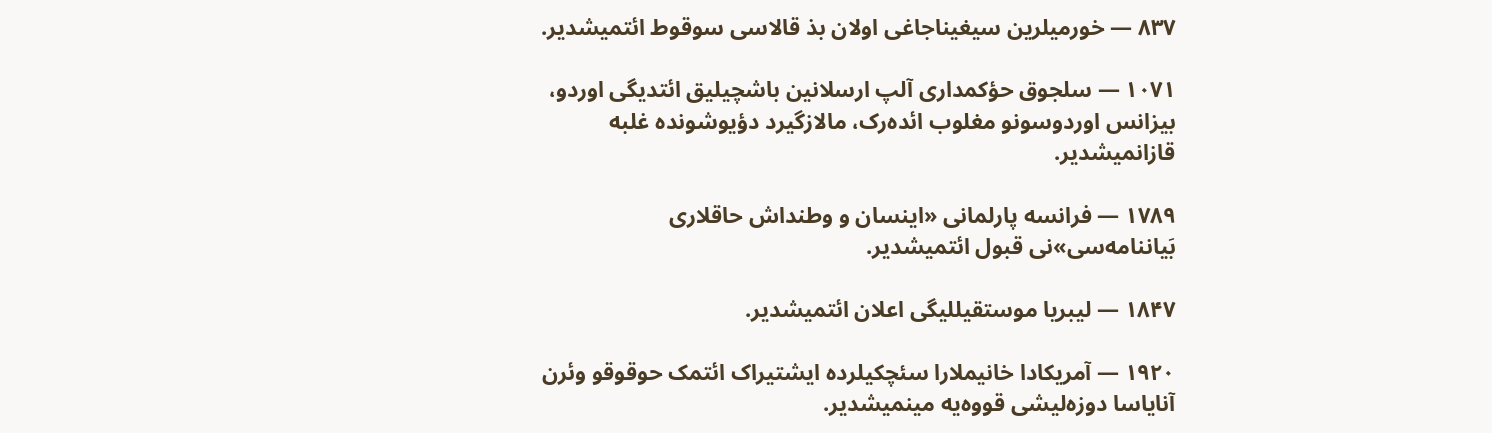۸۳۷ — خورمیلرین سیغیناجاغی اولان بذ قالاسی سوقوط ائتمیشدیر.

۱۰۷۱ — سلجوق حؤکمداری آلپ ارسلانین باشچیلیق ائتدیگی اوردو، بیزانس اوردوسونو مغلوب ائده‌رک، مالازگیرد دؤيوشونده غلبه قازانمیشدیر.

۱۷۸۹ — فرانسه پارلمانی «اینسان و وطنداش حاقلاری بَياننامه‌سی»نی قبول ائتمیشدیر.

۱۸۴۷ — لیبريا موستقیللیگی اعلان ائتمیشدیر.

۱۹۲۰ — آمریکادا خانیملارا سئچکیلرده ایشتیراک ائتمک حوقوقو وئرن آنایاسا دوزه‌لیشی قووه‌يه مینمیشدیر.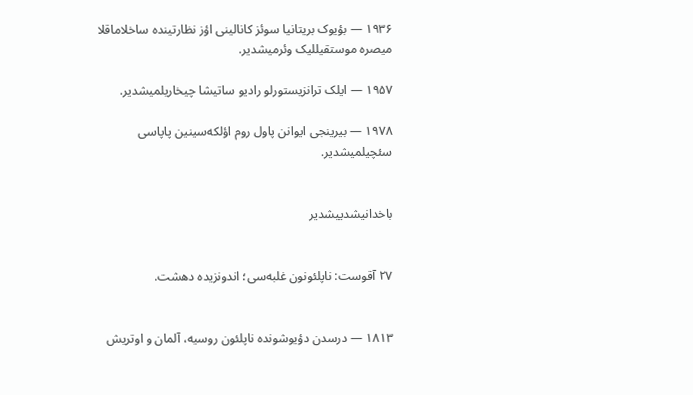۱۹۳۶ — بؤيوک بریتانیا سوئز کانالینی اؤز نظارتینده ساخلاماقلا میصره موستقیللیک وئرمیشدیر.

۱۹۵۷ — ایلک ترانزیستورلو رادیو ساتیشا چیخاریلمیشدیر.

۱۹۷۸ — بیرینجی ایوانن پاول روم اؤلکه‌سینین پاپاسی سئچیلمیشدیر.


باخدانیشدییشدیر


۲۷ آقوست: ناپلئونون غلبه‌سی؛ اندونزیده دهشت.


۱۸۱۳ — درسدن دؤيوشونده ناپلئون روسیه، آلمان و اوتریش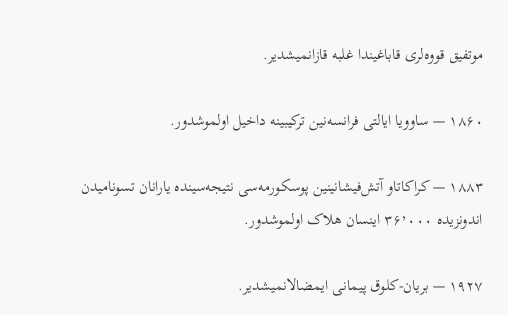موتفیق قووه‌لری قاباغیندا غلبه قازانمیشدیر.

۱۸۶۰ — ساوويا ايالتی فرانسه‌نین ترکیبینه داخیل اولموشدور.

۱۸۸۳ — کراکاتاو آتش‌فیشانینین پوسکورمه‌سی نتیجه‌سینده يارانان تسونامیدن اندونزیده ۳۶٬۰۰۰ اینسان هلاک اولموشدور.

۱۹۲۷ — بریان-کلوق پیمانی ایمضالانمیشدیر.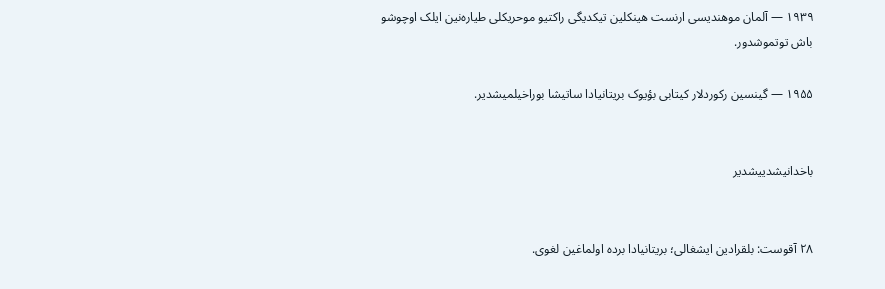۱۹۳۹ — آلمان موهندیسی ارنست هينکلین تیکدیگی راکتیو موحریکلی طياره‌نین ایلک اوچوشو باش توتموشدور.

۱۹۵۵ — گینسین رکوردلار کیتابی بؤيوک بریتانيادا ساتیشا بوراخیلمیشدیر.


باخدانیشدییشدیر


۲۸ آقوست: بلقرادین ایشغالی؛ بریتانیادا برده اولماغین لغوی.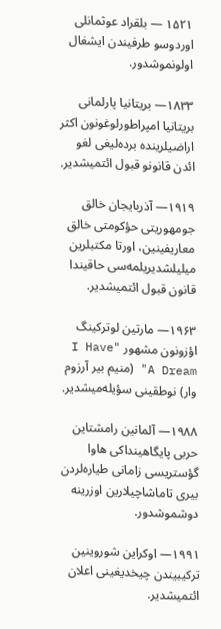۱۵۲۱ — بلقراد عوثمانلی اوردوسو طرفیندن ایشغال اولونموشدور.

۱۸۳۳— بریتانیا پارلمانی بریتانيا امپراطورلوغونون اکثر اراضیلرینده برده‌لیغی لغو ائدن قانونو قبول ائتمیشدیر.

۱۹۱۹— آذربایجان خالق جومهوریتی حؤکومتی خالق معاریفینین، اورتا مکتبلرین میلیلشدیریلمه‌سی حاقیندا قانون قبول ائتمیشدیر.

۱۹۶۳— مارتین لوترکینگ اؤزونون مشهور "I Have A Dream" (منیم بیر آرزوم وار) نوطقینی سؤيله‌میشدیر.

۱۹۸۸— آلمانین رامشتاين حربی پایگاهینداکی هاوا گؤستریسی زامانی طياره‌لردن بیری تاماشاچیلارین اوزرینه دوشموشدور.

۱۹۹۱— اوکراين شوروینین ترکیبیندن چیخدیغینی اعلان ائتمیشدیر.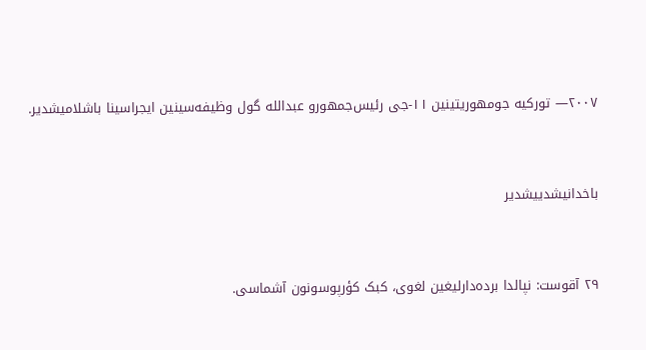۲۰۰۷— تورکيه جومهوریتینین ۱۱-جی رئیس‌جمهورو عبدالله گول وظیفه‌سینین ایجراسینا باشلامیشدیر.


باخدانیشدییشدیر


۲۹ آقوست: نپالدا برده‌دارلیغین لغوی، کبک کؤرپوسونون آشماسی.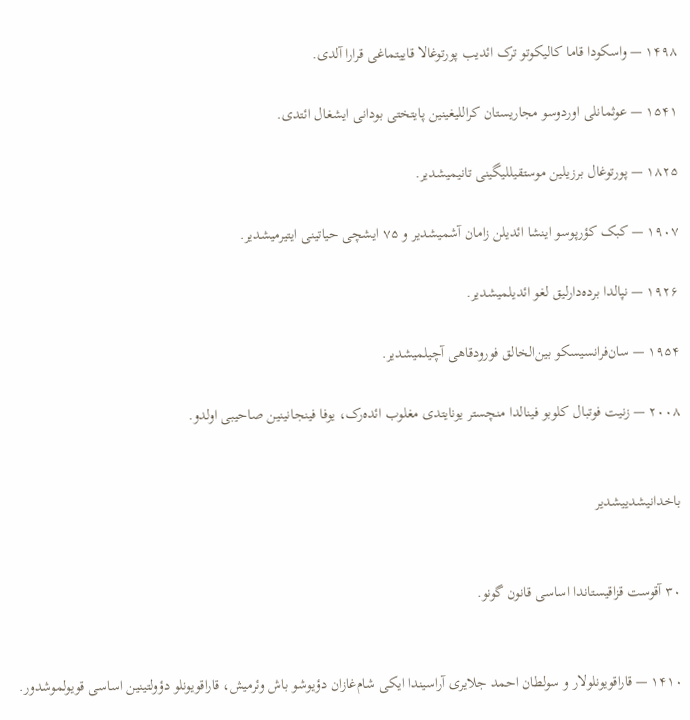۱۴۹۸ — واسکودا قاما کالیکوتو ترک ائدیب پورتوغالا قايیتماغی قرارا آلدی.

۱۵۴۱ — عوثمانلی اوردوسو مجاریستان کراللیغینین پايتختی بودانی ایشغال ائتدی.

۱۸۲۵ — پورتوغال برزیلین موستقیللیگینی تانیمیشدیر.

۱۹۰۷ — کبک کؤرپوسو اینشا ائدیلن زامان آشمیشدیر و ۷۵ ایشچی حیاتینی ایتیرمیشدیر.

۱۹۲۶ — نپالدا برده‌دارلیق لغو ائدیلمیشدیر.

۱۹۵۴ — سان‌فرانسیسکو بين‌الخالق فورودقاهی آچیلمیشدیر.

۲۰۰۸ — زنیت فوتبال کلوبو فینالدا منچستر یونایتدی مغلوب ائده‌رک، یوفا فینجانینین صاحیبی اولدو.


باخدانیشدییشدیر


۳۰ آقوست قزاقیستاندا اساسی قانون گونو.


۱۴۱۰ — قاراقويونلولار و سولطان احمد جلایری آراسیندا ایکی شام‌غازان دؤيوشو باش وئرمیش، قاراقويونلو دؤولتینین اساسی قويولموشدور.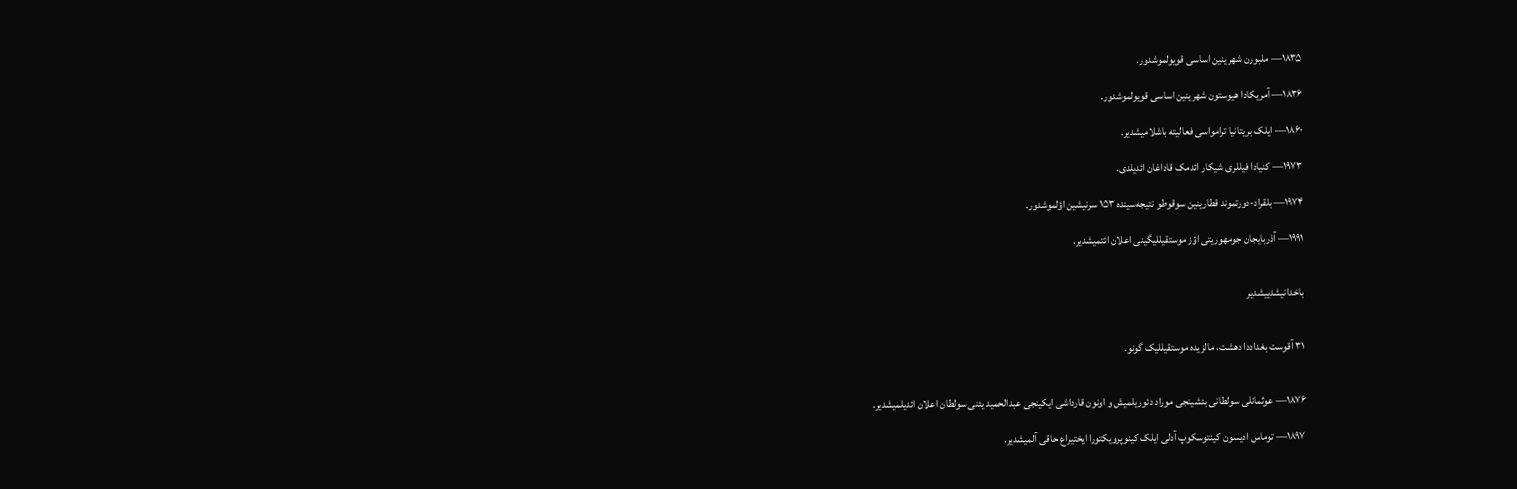۱۸۳۵— ملبورن شهرینین اساسی قويولموشدور.

۱۸۳۶— آمریکادا هيوستون شهرینین اساسی قويولموشدور.

۱۸۶۰— ایلک بریتانیا ترامواسی فعالیته باشلامیشدیر.

۱۹۷۳— کنيادا فیللری شیکار ائدمک قاداغان ائدیلدی.

۱۹۷۴— بلقراد-دورتموند قطارینین سوقوطو نتیجه‌سینده ۱۵۳ سرنیشین اؤلموشدور.

۱۹۹۱— آذربایجان جومهوریتی اؤز موستقیللیگینی اعلان ائتمیشدیر.


باخدانیشدییشدیر


۳۱ آقوست بغداددا دهشت، مالزیده موستقیللیک گونو.


۱۸۷۶— عوثمانلی سولطانی بئشینجی موراد دئوریلمیش و اونون قارداشی ایکینجی عبدالحمید يئنی سولطان اعلان ائدیلمیشدیر.

۱۸۹۷— توماس ادیسون کینتوسکوپ آدلی ایلک کینوپرويکتورا ایختیراع حاقی آلمیشدیر.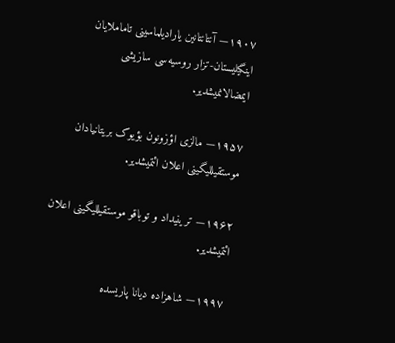۱۹۰۷— آنتانتانین يارادیلماسینی تاماملايان اینگیلیستان-تزار روسیه‌سی سازیشی ایمضالانمیشدیر.

۱۹۵۷— مالزی اؤزونون بؤيوک بریتانيادان موستقیللیگینی اعلان ائتمیشدیر.

۱۹۶۲— ترینیداد و توباقو موستقیللیگینی اعلان ائتمیشدیر.

۱۹۹۷— شاهزاده دیانا پاریسده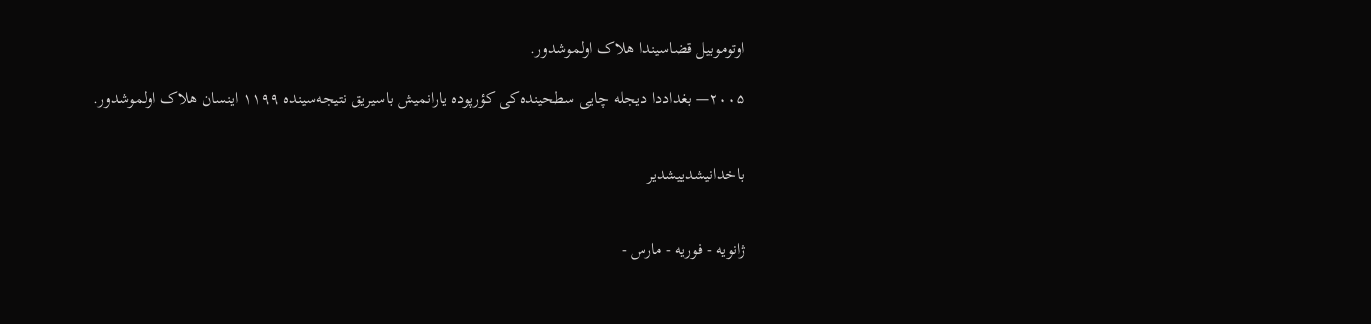اوتوموبیل قضاسیندا هلاک اولموشدور.

۲۰۰۵— بغداددا دیجله چايی سطحینده‌کی کؤرپوده يارانمیش باسیریق نتیجه‌سینده ۱۱۹۹ اینسان هلاک اولموشدور.


باخدانیشدییشدیر


ژانویه - فوریه - مارس -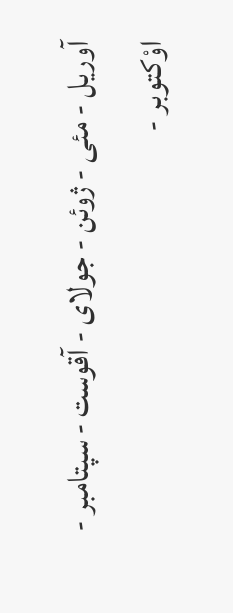آوریل - مئی - ژوئن - جولای - آقوست - سپتامبر - اوْکتوبر -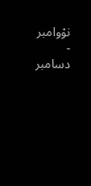نوْوامبر - دسامبر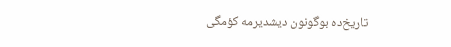تاریخ‌ده بوگونون دیشدیرمه کؤمگی